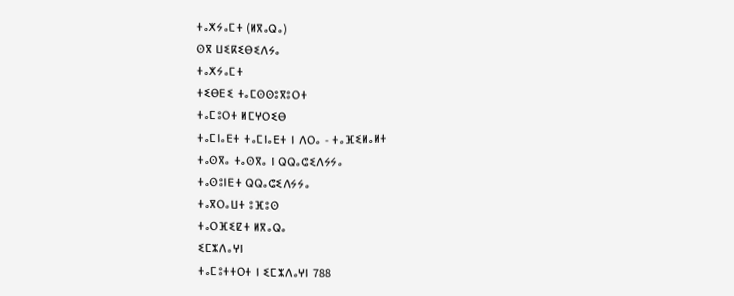ⵜⴰⵅⵢⴰⵎⵜ (ⵍⴳⴰⵕⴰ)
ⵙⴳ ⵡⵉⴽⵉⴱⵉⴷⵢⴰ
ⵜⴰⵅⵢⴰⵎⵜ
ⵜⵉⴱⴹⵉ ⵜⴰⵎⵙⵙⵓⴳⵓⵔⵜ
ⵜⴰⵎⵓⵔⵜ ⵍⵎⵖⵔⵉⴱ
ⵜⴰⵎⵏⴰⴹⵜ ⵜⴰⵎⵏⴰⴹⵜ ⵏ ⴷⵔⴰ - ⵜⴰⴼⵉⵍⴰⵍⵜ
ⵜⴰⵙⴳⴰ ⵜⴰⵙⴳⴰ ⵏ ⵕⵕⴰⵛⵉⴷⵢⵢⴰ
ⵜⴰⵙⵓⵏⴹⵜ ⵕⵕⴰⵛⵉⴷⵢⵢⴰ
ⵜⴰⴳⵔⴰⵡⵜ ⵓⴼⵓⵙ
ⵜⴰⵔⴼⵉⵇⵜ ⵍⴳⴰⵕⴰ
ⵉⵎⵣⴷⴰⵖⵏ
ⵜⴰⵎⵓⵜⵜⵔⵜ ⵏ ⵉⵎⵣⴷⴰⵖⵏ 788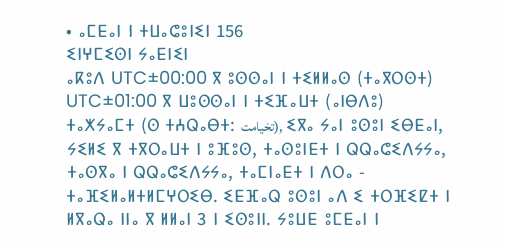• ⴰⵎⴹⴰⵏ ⵏ ⵜⵡⴰⵛⵓⵏⵉⵏ 156
ⵉⵏⵖⵎⵉⵙⵏ ⵢⴰⴹⵏⵉⵏ
ⴰⴽⵓⴷ UTC±00:00 ⴳ ⵓⵙⵙⴰⵏ ⵏ ⵜⵉⵍⵍⴰⵙ (ⵜⴰⴳⵔⵙⵜ)
UTC±01:00 ⴳ ⵡⵓⵙⵙⴰⵏ ⵏ ⵜⵉⴼⴰⵡⵜ (ⴰⵏⴱⴷⵓ)
ⵜⴰⵅⵢⴰⵎⵜ (ⵙ ⵜⵄⵕⴰⴱⵜ: تخيامت), ⵉⴳⴰ ⵢⴰⵏ ⵓⵙⵓⵏ ⵉⴱⴹⴰⵏ, ⵢⵉⵍⵉ ⴳ ⵜⴳⵔⴰⵡⵜ ⵏ ⵓⴼⵓⵙ, ⵜⴰⵙⵓⵏⴹⵜ ⵏ ⵕⵕⴰⵛⵉⴷⵢⵢⴰ, ⵜⴰⵙⴳⴰ ⵏ ⵕⵕⴰⵛⵉⴷⵢⵢⴰ, ⵜⴰⵎⵏⴰⴹⵜ ⵏ ⴷⵔⴰ - ⵜⴰⴼⵉⵍⴰⵍⵜⵍⵎⵖⵔⵉⴱ. ⵉⴹⴼⴰⵕ ⵓⵙⵓⵏ ⴰⴷ ⵉ ⵜⵔⴼⵉⵇⵜ ⵏ ⵍⴳⴰⵕⴰ ⵏⵏⴰ ⴳ ⵍⵍⴰⵏ 3 ⵏ ⵉⵙⵓⵏⵏ. ⵢⵓⵡⴹ ⵓⵎⴹⴰⵏ ⵏ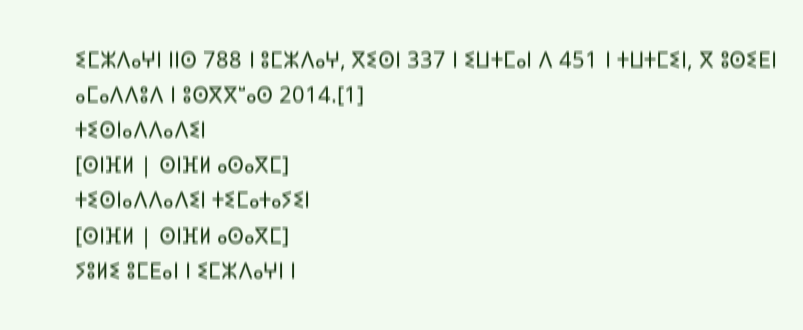ⵉⵎⵣⴷⴰⵖⵏ ⵏⵏⵙ 788 ⵏ ⵓⵎⵣⴷⴰⵖ, ⴳⵉⵙⵏ 337 ⵏ ⵉⵡⵜⵎⴰⵏ ⴷ 451 ⵏ ⵜⵡⵜⵎⵉⵏ, ⴳ ⵓⵙⵉⴹⵏ ⴰⵎⴰⴷⴷⵓⴷ ⵏ ⵓⵙⴳⴳⵯⴰⵙ 2014.[1]
ⵜⵉⵙⵏⴰⴷⴷⴰⴷⵉⵏ
[ⵙⵏⴼⵍ | ⵙⵏⴼⵍ ⴰⵙⴰⴳⵎ]
ⵜⵉⵙⵏⴰⴷⴷⴰⴷⵉⵏ ⵜⵉⵎⴰⵜⴰⵢⵉⵏ
[ⵙⵏⴼⵍ | ⵙⵏⴼⵍ ⴰⵙⴰⴳⵎ]
ⵢⵓⵍⵉ ⵓⵎⴹⴰⵏ ⵏ ⵉⵎⵣⴷⴰⵖⵏ ⵏ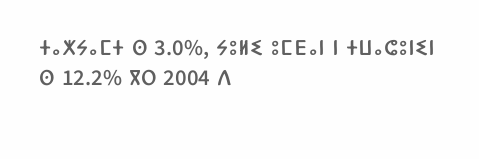ⵜⴰⵅⵢⴰⵎⵜ ⵙ 3.0%, ⵢⵓⵍⵉ ⵓⵎⴹⴰⵏ ⵏ ⵜⵡⴰⵛⵓⵏⵉⵏ ⵙ 12.2% ⴳⵔ 2004 ⴷ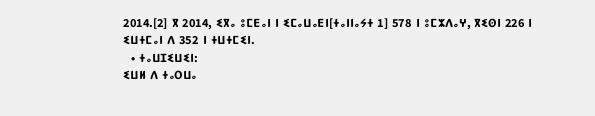2014.[2] ⴳ 2014, ⵉⴳⴰ ⵓⵎⴹⴰⵏ ⵏ ⵉⵎⴰⵡⴰⴹⵏ[ⵜⴰⵏⵏⴰⵢⵜ 1] 578 ⵏ ⵓⵎⵣⴷⴰⵖ, ⴳⵉⵙⵏ 226 ⵏ ⵉⵡⵜⵎⴰⵏ ⴷ 352 ⵏ ⵜⵡⵜⵎⵉⵏ.
  • ⵜⴰⵡⵊⵉⵡⵉⵏ:
ⵉⵡⵍ ⴷ ⵜⴰⵔⵡⴰ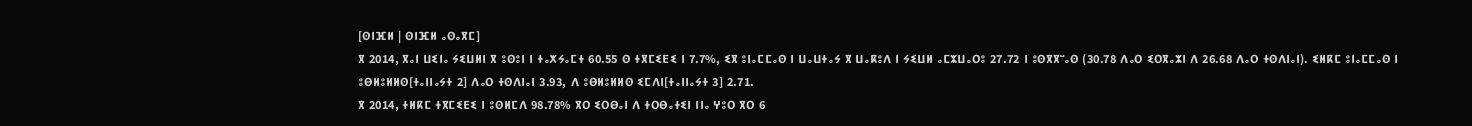[ⵙⵏⴼⵍ | ⵙⵏⴼⵍ ⴰⵙⴰⴳⵎ]
ⴳ 2014, ⴳⴰⵏ ⵡⵉⵏⴰ ⵢⵉⵡⵍⵏ ⴳ ⵓⵙⵓⵏ ⵏ ⵜⴰⵅⵢⴰⵎⵜ 60.55 ⵙ ⵜⴳⵎⵉⴹⵉ ⵏ 7.7%, ⵉⴳ ⵓⵏⴰⵎⵎⴰⵙ ⵏ ⵡⴰⵡⵜⴰⵢ ⴳ ⵡⴰⴽⵓⴷ ⵏ ⵢⵉⵡⵍ ⴰⵎⵣⵡⴰⵔⵓ 27.72 ⵏ ⵓⵙⴳⴳⵯⴰⵙ (30.78 ⴷⴰⵔ ⵉⵔⴳⴰⵣⵏ ⴷ 26.68 ⴷⴰⵔ ⵜⵙⴷⵏⴰⵏ). ⵉⵍⴽⵎ ⵓⵏⴰⵎⵎⴰⵙ ⵏ ⵓⴱⵍⵓⵍⵍⵙ[ⵜⴰⵏⵏⴰⵢⵜ 2] ⴷⴰⵔ ⵜⵙⴷⵏⴰⵏ 3.93, ⴷ ⵓⴱⵍⵓⵍⵍⵙ ⵉⵎⴷⵏ[ⵜⴰⵏⵏⴰⵢⵜ 3] 2.71.
ⴳ 2014, ⵜⵍⴽⵎ ⵜⴳⵎⵉⴹⵉ ⵏ ⵓⵙⵍⵎⴷ 98.78% ⴳⵔ ⵉⵔⴱⴰⵏ ⴷ ⵜⵔⴱⴰⵜⵉⵏ ⵏⵏⴰ ⵖⵓⵔ ⴳⵔ 6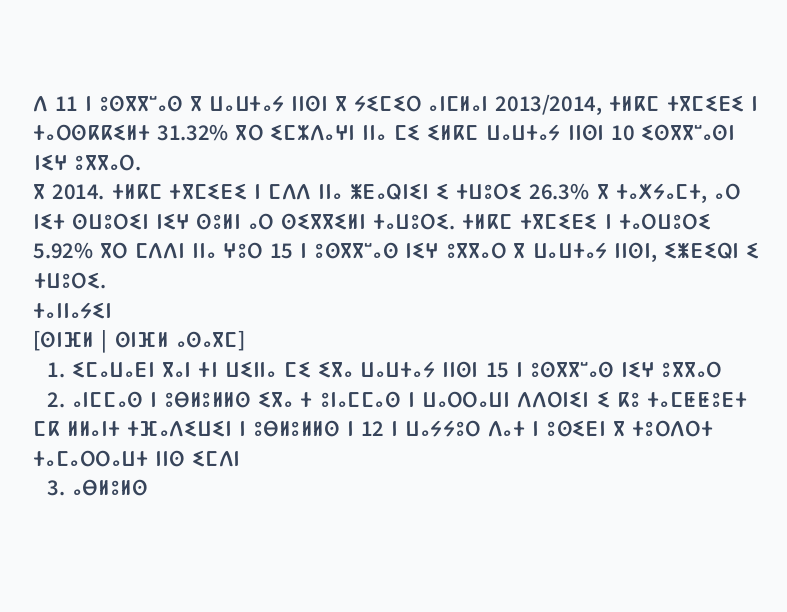ⴷ 11 ⵏ ⵓⵙⴳⴳⵯⴰⵙ ⴳ ⵡⴰⵡⵜⴰⵢ ⵏⵏⵙⵏ ⴳ ⵢⵉⵎⵉⵔ ⴰⵏⵎⵍⴰⵏ 2013/2014, ⵜⵍⴽⵎ ⵜⴳⵎⵉⴹⵉ ⵏ ⵜⴰⵔⵙⴽⴽⵉⵍⵜ 31.32% ⴳⵔ ⵉⵎⵣⴷⴰⵖⵏ ⵏⵏⴰ ⵎⵉ ⵉⵍⴽⵎ ⵡⴰⵡⵜⴰⵢ ⵏⵏⵙⵏ 10 ⵉⵙⴳⴳⵯⴰⵙⵏ ⵏⵉⵖ ⵓⴳⴳⴰⵔ.
ⴳ 2014. ⵜⵍⴽⵎ ⵜⴳⵎⵉⴹⵉ ⵏ ⵎⴷⴷ ⵏⵏⴰ ⵥⴹⴰⵕⵏⵉⵏ ⵉ ⵜⵡⵓⵔⵉ 26.3% ⴳ ⵜⴰⵅⵢⴰⵎⵜ, ⴰⵔ ⵏⵉⵜ ⵙⵡⵓⵔⵉⵏ ⵏⵉⵖ ⵙⵓⵍⵏ ⴰⵔ ⵙⵉⴳⴳⵉⵍⵏ ⵜⴰⵡⵓⵔⵉ. ⵜⵍⴽⵎ ⵜⴳⵎⵉⴹⵉ ⵏ ⵜⴰⵔⵡⵓⵔⵉ 5.92% ⴳⵔ ⵎⴷⴷⵏ ⵏⵏⴰ ⵖⵓⵔ 15 ⵏ ⵓⵙⴳⴳⵯⴰⵙ ⵏⵉⵖ ⵓⴳⴳⴰⵔ ⴳ ⵡⴰⵡⵜⴰⵢ ⵏⵏⵙⵏ, ⵉⵥⴹⵉⵕⵏ ⵉ ⵜⵡⵓⵔⵉ.
ⵜⴰⵏⵏⴰⵢⵉⵏ
[ⵙⵏⴼⵍ | ⵙⵏⴼⵍ ⴰⵙⴰⴳⵎ]
  1. ⵉⵎⴰⵡⴰⴹⵏ ⴳⴰⵏ ⵜⵏ ⵡⵉⵏⵏⴰ ⵎⵉ ⵉⴳⴰ ⵡⴰⵡⵜⴰⵢ ⵏⵏⵙⵏ 15 ⵏ ⵓⵙⴳⴳⵯⴰⵙ ⵏⵉⵖ ⵓⴳⴳⴰⵔ
  2. ⴰⵏⵎⵎⴰⵙ ⵏ ⵓⴱⵍⵓⵍⵍⵙ ⵉⴳⴰ ⵜ ⵓⵏⴰⵎⵎⴰⵙ ⵏ ⵡⴰⵔⵔⴰⵡⵏ ⴷⴷⵔⵏⵉⵏ ⵉ ⴽⵓ ⵜⴰⵎⵟⵟⵓⴹⵜ ⵎⴽ ⵍⵍⴰⵏⵜ ⵜⴼⴰⴷⵉⵡⵉⵏ ⵏ ⵓⴱⵍⵓⵍⵍⵙ ⵏ 12 ⵏ ⵡⴰⵢⵢⵓⵔ ⴷⴰⵜ ⵏ ⵓⵙⵉⴹⵏ ⴳ ⵜⵓⵔⴷⵔⵜ ⵜⴰⵎⴰⵔⵔⴰⵡⵜ ⵏⵏⵙ ⵉⵎⴷⵏ
  3. ⴰⴱⵍⵓⵍⵙ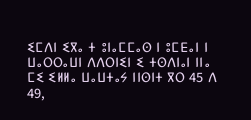ⵉⵎⴷⵏ ⵉⴳⴰ ⵜ ⵓⵏⴰⵎⵎⴰⵙ ⵏ ⵓⵎⴹⴰⵏ ⵏ ⵡⴰⵔⵔⴰⵡⵏ ⴷⴷⵔⵏⵉⵏ ⵉ ⵜⵙⴷⵏⴰⵏ ⵏⵏⴰ ⵎⵉ ⵉⵍⵍⴰ ⵡⴰⵡⵜⴰⵢ ⵏⵏⵙⵏⵜ ⴳⵔ 45 ⴷ 49,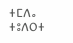ⵜⵎⴷⴰ ⵜⵓⴷⵔⵜ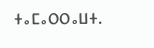ⵜⴰⵎⴰⵔⵔⴰⵡⵜ.